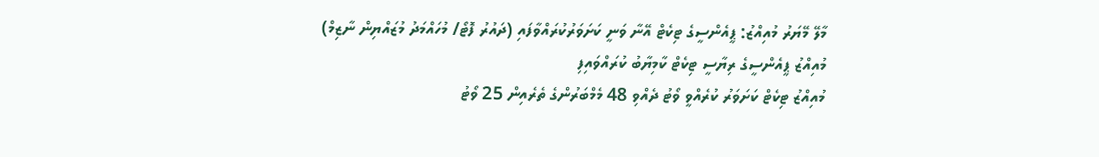މާލޭ މޭޔަރު މުއިއްޒު: ޕީއެންސީގެ ޓިކެޓް އޭނާ ވަނީ ކަށަވަރުކުރައްވާފައި (ދައުރު ފޮޓޯ/ މުހައްމަދު މުޒައްޔިން ނާޒިމް)
މުއިއްޒު ޕީއެންސީގެ ރިޔާސީ ޓިކެޓް ކާމިޔާބު ކުރައްވައިފި
މުއިއްޒު ޓިކެޓް ކަށަވަރު ކުރެއްވީ ވޯޓު ދެއްވި 48 މެމްބަރުންގެ ތެރެއިން 25 ވޯޓު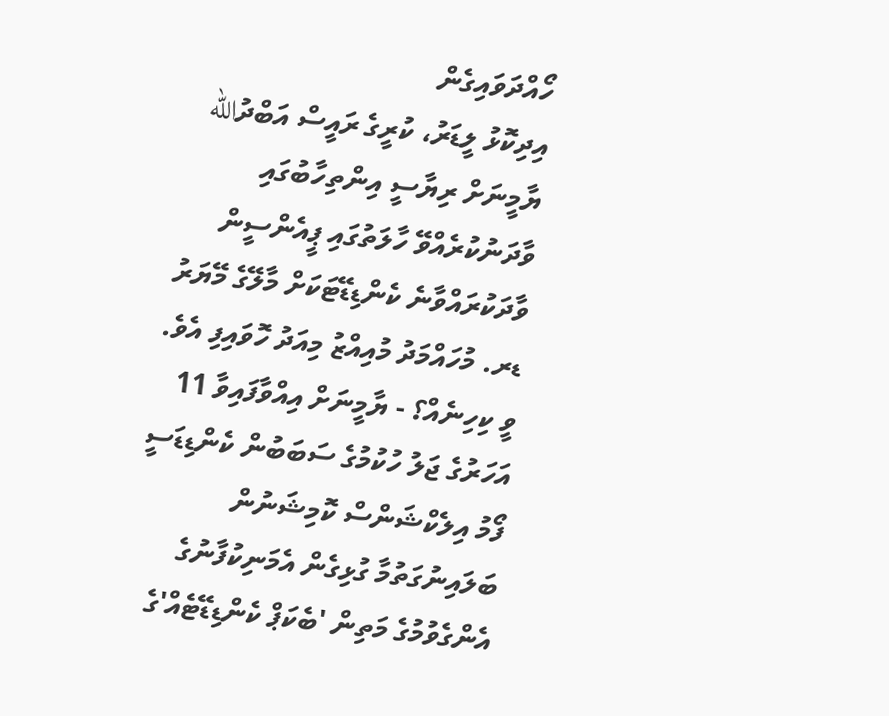ހޯއްދަވައިގެން
އިދިކޮޅު ލީޑަރު، ކުރީގެ ރައީސް އަބްދުالله ޔާމީނަށް ރިޔާސީ އިންތިހާބުގައި ވާދަނުކުރެއްވޭ ހާލަތުގައި ޕީއެންސީން ވާދަކުރައްވާނެ ކެންޑިޑޭޓަކަށް މާލޭގެ މޭޔަރު ޑރ. މުހައްމަދު މުއިއްޒު މިއަދު ހޮވައިފި އެވެ.
ވީ ކިހިނެއް؟ - ޔާމީނަށް އިއްވާފައިވާ 11 އަހަރުގެ ޖަލު ހުކުމުގެ ސަބަބުން ކެންޑިޑަސީ ފޯމު އިލެކްޝަންސް ކޮމިޝަނުން ބަލައިނުގަތުމާ ގުޅިގެން އެމަނިކުފާނުގެ އެންގެވުމުގެ މަތިން 'ބެކަޕް ކެންޑިޑޭޓެއް'ގެ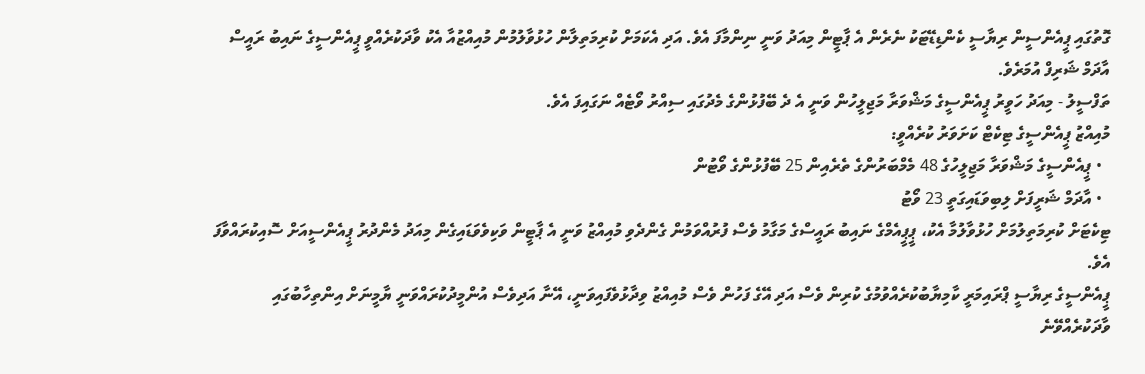ގޮތުގައި ޕީއެންސީން ރިޔާސީ ކެންޑިޑޭޓަކު ނެރެން އެ ޕާޓީން މިއަދު ވަނީ ނިންމާފަ އެވެ. އަދި އެކަމަށް ކުރިމަތިލާން ހުޅުވާލުމުން މުއިއްޒުއާ އެކު ވާދަކުރެއްވީ ޕީއެންސީގެ ނައިބު ރައީސް އާދަމް ޝަރިފް އުމަރެވެ.
ތަފްސީލު - މިއަދު ހަވީރު ޕީއެންސީގެ މަޝްވަރާ މަޖިލީހުން ވަނީ އެ ދެ ބޭފުޅުންގެ މެދުގައި ސިއްރު ވޯޓެއް ނަގައިފަ އެވެ.
މުއިއްޒު ޕީއެންސީގެ ޓިކެޓް ކަށަވަރު ކުރެއްވީ:
  • ޕީއެންސީގެ މަޝްވަރާ މަޖިލީހުގެ 48 މެމްބަރުންގެ ތެރެއިން 25 ބޭފުޅުންގެ ވޯޓުން
  • އާދަމް ޝަރީފަށް ލިބިވަޑައިގަތީ 23 ވޯޓު
ޓިކެޓަށް ކުރިމަތިލުމަށް ހުޅުވާލުމާ އެކު، ޕީޕީއެމްގެ ނައިބު ރައީސްގެ މަގާމު ވެސް ފުރުއްވަމުން ގެންދެވި މުއިއްޒު ވަނީ އެ ޕާޓީން ވަކިވެވަޑައިގެން މިއަދު މެންދުރު ޕީއެންސީއަށް ސޮއިކުރައްވާފަ އެވެ.
ޕީއެންސީގެ ރިޔާސީ ޕްރައިމަރީ ކާމިޔާބުކުރެއްވުމުގެ ކުރިން ވެސް އަދި އޭގެ ފަހުން ވެސް މުއިއްޒު ވިދާޅުވެފައިވަނީ، އޭނާ އަދިވެސް އުންމީދުކުރައްވަނީ ޔާމީނަށް އިންތިހާބުގައި ވާދަކުރެއްވޭނެ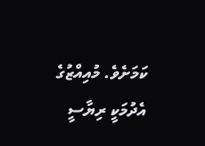ކަމަށެވެ. މުއިއްޒުގެ އެދުމަކީ ރިޔާސީ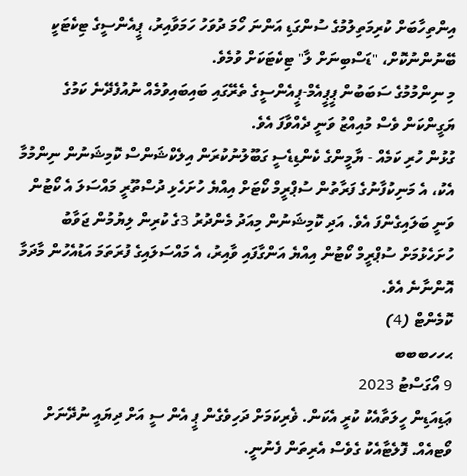އިންތިހާބަށް ކުރިމަތިލުމުގެ ސުންގަޑި އަންނަ ހޯމަ ދުވަހު ހަމަވާއިރު، ޕީއެންސީގެ ޓިކެޓަކީ ބޭނުންނުކޮށް، "ޑަސްބިނަށް ލާ" ޓިކެޓަކަށް ވުމެވެ.
މި ނިންމުމުގެ ސަބަބުން ޕީޕީއެމް-ޕީއެންސީގެ ތެރޭގައި ބައިބައިވުމެއް ނުއުފެދޭނެ ކަމުގެ ޔަގީންކަން ވެސް މުއިއްޒު ވަނީ ދެއްވާފަ އެވެ.
ގުޅުން ހުރި ކަމެއް - ޔާމީންގެ ކެންޑިޑެސީ ގަބޫލުނުކުރަން އިލެކްޝަންސް ކޮމިޝަނުން ނިންމުމާ އެކު، އެ މަނިކުފާނުގެ ފަރާތުން ސުޕްރީމް ކޯޓަށް އިއްޔެ ހުށަހެޅި ދުސްތޫރީ މައްސަލަ އެ ކޯޓުން ވަނީ ބަލައިގެންފަ އެވެ. އަދި ކޮމިޝަނުން މިއަދު މެންދުރު 3ގެ ކުރިން ލިޔުމުން ޖަވާބު ހުށަހެޅުމަށް ސުޕްރީމް ކޯޓުން އިއްޔެ އަންގާފައި ވާއިރު، އެ މައްސަލައިގެ ފުރަތަމަ އަޑުއެހުން މާދަމާ އޮންނާނެ އެވެ.
ކޮމެންޓް (4)
ޙހހބބބ
9 އޯގަސްޓު 2023
ޢަޑިއަޑިން ހީލަތާއެކު ކުރީ އެކަން. ޥެރިކަމަށް ދަހިވެގެން ޕީ އެން ސީ އަށް ދިޔައީ ނުދޭނަށް ވޯޓއެއް. ފޮލެޓާއެކު ގެވެސް އެރިތަން ފެނުނީ.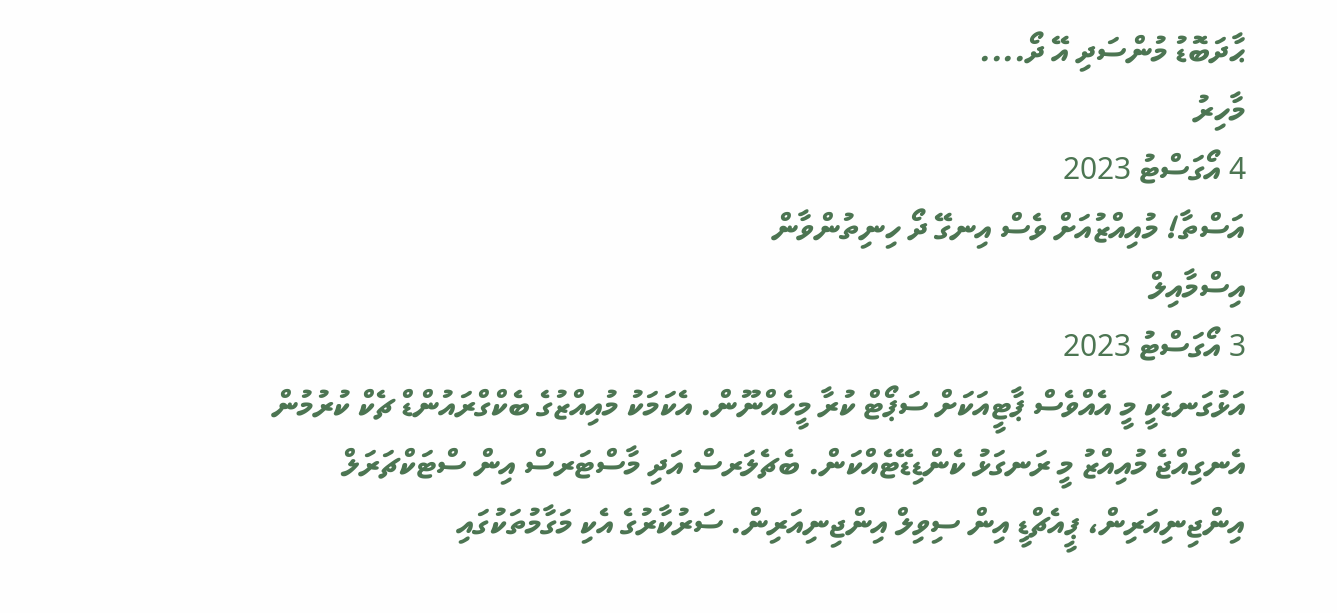ޙާދަބޮޑު މުންސަދި އޭ ދޯ....
މާހިރު
4 އޯގަސްޓު 2023
އަސްތާ! މުއިއްޒުއަށް ވެސް އިނގޭ ދޯ ހިނިތުންވާން
އިސްމާއިލް
3 އޯގަސްޓު 2023
އަޅުގަނޑަކީ މީ އެއްވެސް ޕާޓީއަކަށް ސަޕޯޓް ކުރާ މީހެއްނޫން. އެކަމަކު މުއިއްޒުގެ ބެކްގްރައުންޑް ޗެކް ކުރުމުން އެނގިއްޖެ މުއިއްޒު މީ ރަނގަޅު ކެންޑިޑޭޓެއްކަން. ބެޗެލަރސް އަދި މާސްޓަރސް އިން ސްޓަކްޗަރަލް އިންޖިނިއަރިން، ޕީއެޗްޑީ އިން ސިވިލް އިންޖިނިއަރިން. ސަރުކާރުގެ އެކި މަގާމުތަކުގައި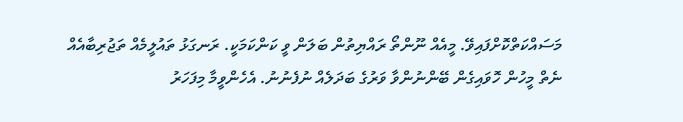މަސައްކަތްކޮށްފައިވޭ. މީއެއް ނޫންތޯ ރައްޔިތުން ބަލަން ވީ ކަންކަމަކީ. ރަނގަޅު ތައުލީމެއް ތަޖުރިބާއެއް ނެތް މީހުން ހޮވައިގެން ބޭންނުންވާ ވަރުގެ ބަދަލެއް ނުފެނުނު. އެހެންވީމާ މިފަހަރު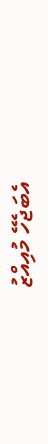އެބަޖެހޭ މުއިއްޒު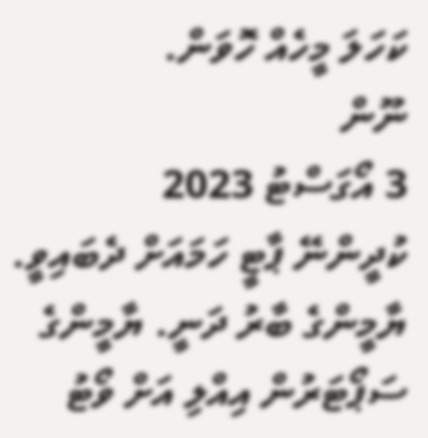ކަހަލަ މީހެއް ހޮވަން.
ނޫން
3 އޯގަސްޓު 2023
ކުދީންނޭ ޕާޓީ ހަމައަށް ދެބައިވީ. ޔާމީންގެ ބާރު ދަނީ. ޔާމީންގެ ސަޕޯޓަރުން އިއްލި އަށް ވޯޓު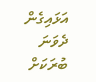އަޅައިގެން ދެވަނަ ބުރަކަށް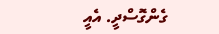ގެންގޮސްދީ. އެއީ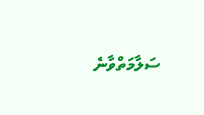ސަލާމަތްވާނެ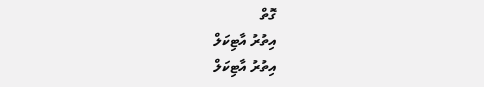ގޮތް
އިތުރު އާޓިކަލް
އިތުރު އާޓިކަލް